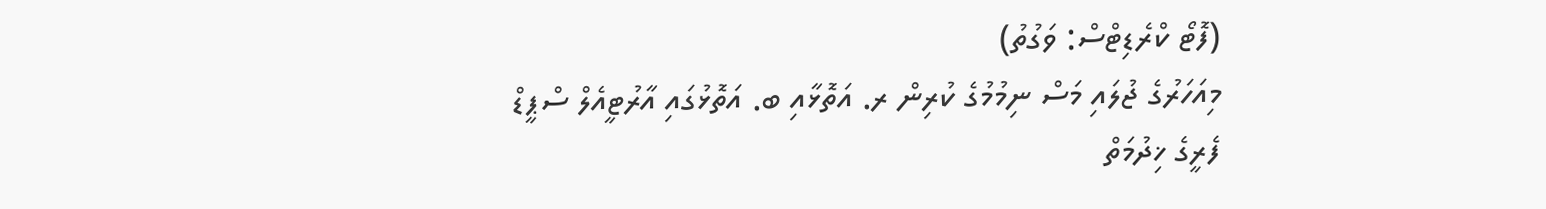(ފޮޓޯ ކްރެޑިޓްސް: ވަގުތު)
މިއަހަރުގެ ޖުލައި މަސް ނިމުމުގެ ކުރިން ރ. އަތޮޅާއި ބ. އަތޮޅުގައި އާރުޓީއެލް ސްޕީޑް ފެރީގެ ޚިދުމަތް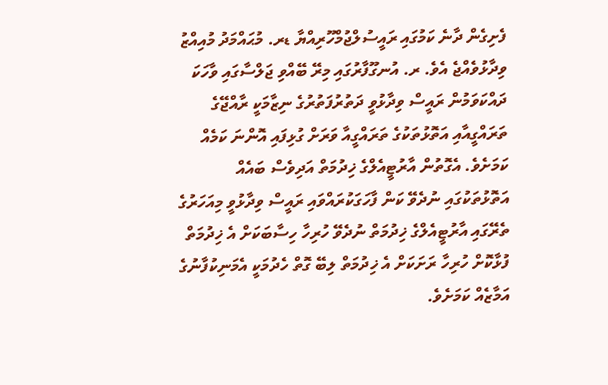ފެށިގެން ދާނެ ކަމުގައި ރައީސުލްޖުމްހޫރިއްޔާ ޑރ. މުޙައްމަދު މުއިއްޒު ވިދާޅުވެއްޖެ އެވެ. ރ. އުނގޫފާރުގައި މިރޭ ބޭއްވި ޖަލްސާގައި ވާހަކަ ދައްކަވަމުން ރައީސް ވިދާޅުވީ ދަތުރުފަތުރުގެ ނިޒާމަކީ ރާއްޖޭގެ ތަރައްގީއާއި އަތޮޅުތަކުގެ ތަރައްގީއާ ވަރަށް ގުޅިފައި އޮންނަ ކަމެއް ކަމަށެވެ. އެގޮތުން އާރުޓީއެލްގެ ޚިދުމަތް އަދިވެސް ބައެއް އަތޮޅުތަކުގައި ނުދެވޭ ކަން ފާހަގަކުރައްވައި ރައީސް ވިދާޅުވީ މިއަހަރުގެ ތެރޭގައި އާރުޓީއެލްގެ ޚިދުމަތް ނުދެވޭ ހުރިހާ ހިސާބަކަށް އެ ޚިދުމަތް ފުޅާކޮށް ހުރިހާ ރަށަކަށް އެ ޚިދުމަތް ލިބޭ ގޮތް ހެދުމަކީ އެމަނިކުފާނުގެ އަމާޒެއް ކަމަށެވެ.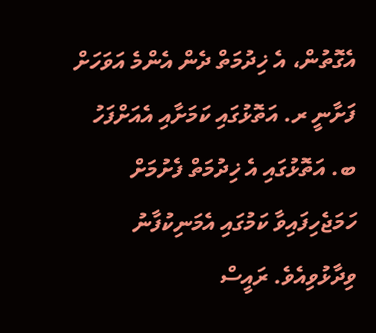އެގޮތުން، އެ ޚިދުމަތް ދެން އެންމެ އަވަހަށް ފަށާނީ ރ. އަތޮޅުގައި ކަމަށާއި އެއަށްފަހު ބ. އަތޮޅުގައި އެ ޚިދުމަތް ފެށުމަށް ހަމަޖެހިފައިވާ ކަމުގައި އެމަނިކުފާނު ވިދާޅުވިއެވެ. ރައީސް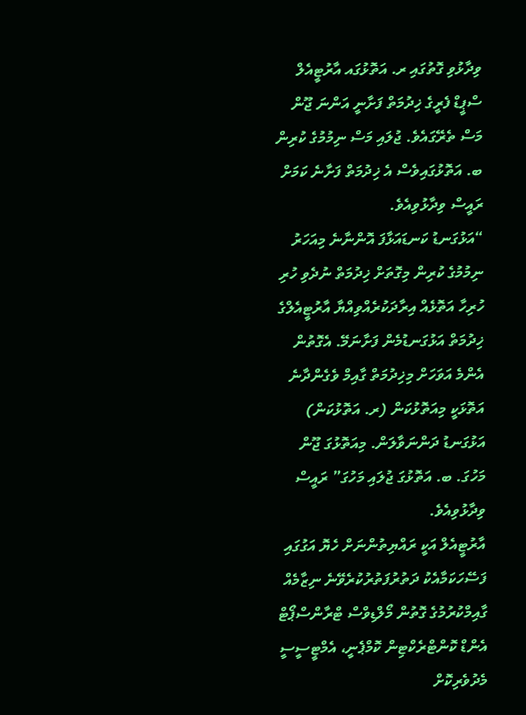ވިދާޅުވި ގޮތުގައި ރ. އަތޮޅުގައ އާރުޓީއެލް ސްޕީޑް ފެރީގެ ޚިދުމަތް ފަށާނީ އަންނަ ޖޫން މަސް ތެރޭގައެވެ. ޖުލައި މަސް ނިމުމުގެ ކުރިން ބ. އަތޮޅުގައިވެސް އެ ޚިދުމަތް ފަށާނެ ކަމަށް ރައީސް ވިދާޅުވިއެވެ.
“އަޅުގަނޑު ކަނޑައަޅާފަ އޮންނާނެ މިއަހަރު ނިމުމުގެ ކުރިން މިގޮތަށް ޚިދުމަތް ނުދެވި ހުރި ހުރިހާ އަތޮޅެއް އިރާދަކުރެއްވިއްޔާ އާރުޓީއެލްގެ ޚިދުމަތް އަޅުގަނޑުމެން ފަށާނަމޭ. އެގޮތުން އެންމެ އަވަހަށް މިޚިދުމަތް ގާއިމް ވެގެންދާނެ އަތޮޅަކީ މިއަތޮޅުކަން (ރ. އަތޮޅުކަން) އަޅުގަނޑު ދަންނަވާލަން. މިއަތޮޅުގަ ޖޫން މަހުގަ. ބ. އަތޮޅުގަ ޖުލައި މަހުގަ” ރައީސް ވިދާޅުވިއެވެ.
އާރުޓީއެލް އަކީ ރައްޔިތުންނަށް ހެޔޮ އަގުގައި ފަސޭހަކަމާއެކު ދަތުރުފަތުރުކުރެވޭނެ ނިޒާމެއް ގާއިމްކުރުމުގެ ގޮތުން މޯލްޑިވްސް ޓްރާންސްޕޯޓް އެންޑް ކޮންޓްރެކްޓިން ކޮމްޕެނީ، އެމްޓީސީސީ މެދުވެރިކޮށް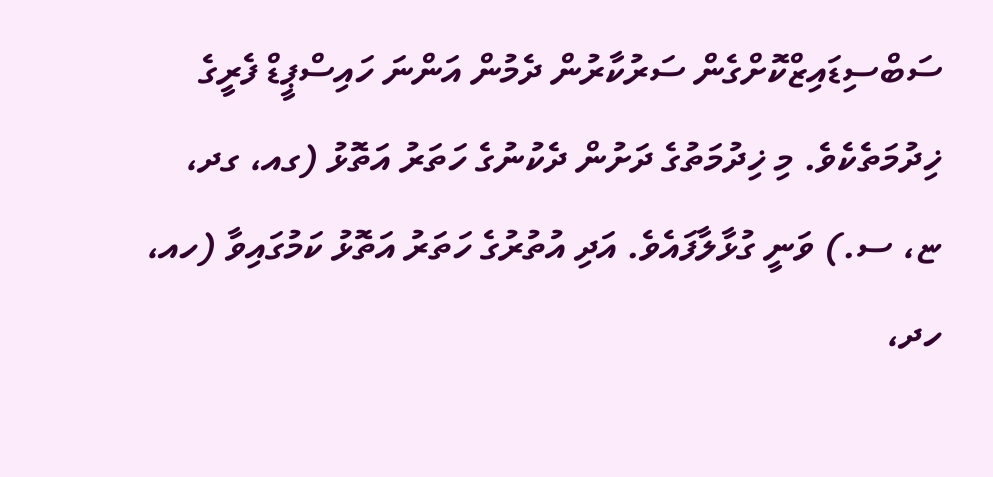ސަބްސިޑައިޒްކޮށްގެން ސަރުކާރުން ދެމުން އަންނަ ހައިސްޕީޑް ފެރީގެ ޚިދުމަތެކެވެ. މި ޚިދުމަތުގެ ދަށުން ދެކުނުގެ ހަތަރު އަތޮޅު (ގއ، ގދ، ޏ، ސ.) ވަނީ ގުޅާލާފައެވެ. އަދި އުތުރުގެ ހަތަރު އަތޮޅު ކަމުގައިވާ (ހއ، ހދ،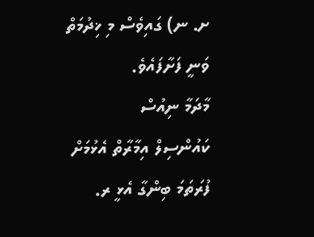ށ. ނ) ގައިވެސް މި ޚިދުމަތް ވަނީ ފަށާފައެވެ.
މާދަމާ ނިއުސް
ކައުންސިލް އިމާރާތް އެޅުމަށް ފުރަތަމަ ބިންގާ އެޅީ ރ.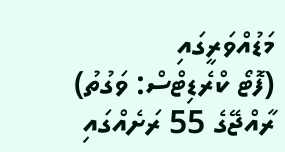މަޑުއްވަރީގައި
(ފޮޓޯ ކްރެޑިޓްސް: ވަގުތު) ރާއްޖޭގެ 55 ރަށެއްގައި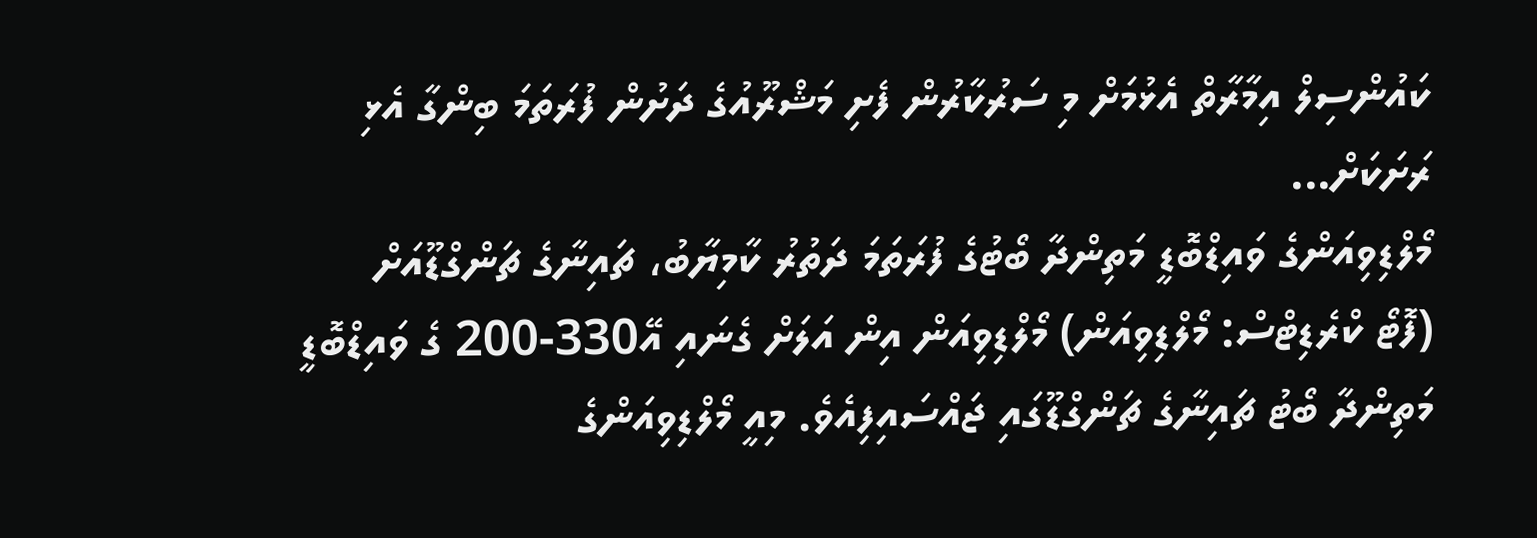ކައުންސިލް އިމާރާތް އެޅުމަށް މި ސަރުކާރުން ފެށި މަޝްރޫއުގެ ދަށުން ފުރަތަމަ ބިންގާ އެޅި ރަށަކަށް...
މޯލްޑިވިއަންގެ ވައިޑްބޮޑީ މަތިންދާ ބޯޓުގެ ފުރަތަމަ ދަތުރު ކާމިޔާބު، ޗައިނާގެ ޗަންގްޑޫއަށް
(ފޮޓޯ ކްރެޑިޓްސް: މޯލްޑިވިއަން) މޯލްޑިވިއަން އިން އަލަށް ގެނައި އޭ330-200 ގެ ވައިޑްބޮޑީ މަތިންދާ ބޯޓު ޗައިނާގެ ޗަންގްޑޫގައި ޖައްސައިފިއެވެ. މިއީ މޯލްޑިވިއަންގެ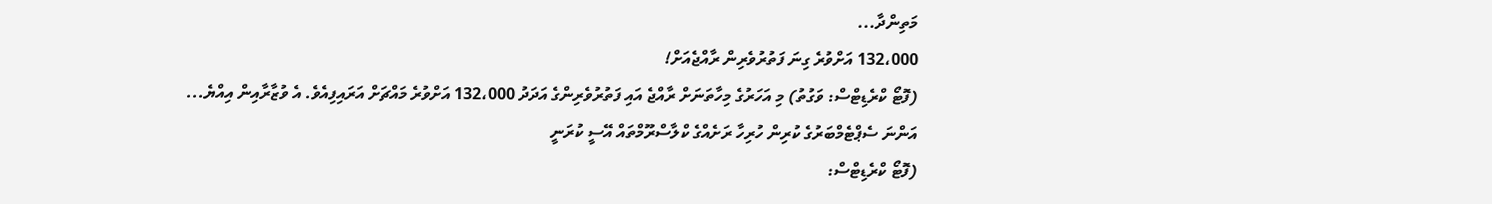މަތިންދާ...
132،000 އަށްވުރެ ގިނަ ފަތުރުވެރިން ރާއްޖެއަށް!
(ފޮޓޯ ކްރެޑިޓްސް: ވަގުތު) މި އަހަރުގެ މިހާތަނަށް ރާއްޖެ އައި ފަތުރުވެރިންގެ އަދަދު 132،000 އަށްވުރެ މައްޗަށް އަރައިފިއެވެ. އެ ވުޒާރާއިން އިއްޔެ...
އަންނަ ސެޕްޓެމްބަރުގެ ކުރިން ހުރިހާ ރަށެއްގެ ކްލާސްރޫމްތައް އޭސީ ކުރަނީ
(ފޮޓޯ ކްރެޑިޓްސް: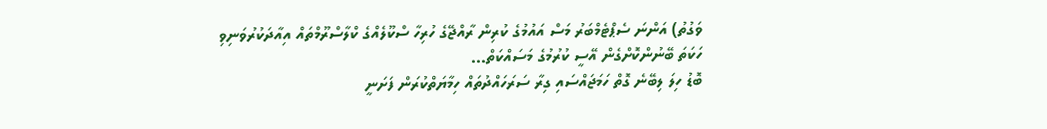ވަގުތު) އަންނަ ސެޕްޓެމްބަރު މަސް އައުމުގެ ކުރިން ރާއްޖޭގެ ހުރިހާ ސްކޫލެއްގެ ކްލާސްރޫމްތައް އިއާދަކުރުވަނިވި ހަކަތަ ބޭނުންކޮށްގެން އޭސީ ކުރުމުގެ މަސައްކަތް...
ބޮޑު ހިލަ ލިބޭނެ ގޮތް ހަމަޖައްސައި ގިރާ ސަރަހައްދުތައް ހިމާޔަތްކުރަން ފަށަނީ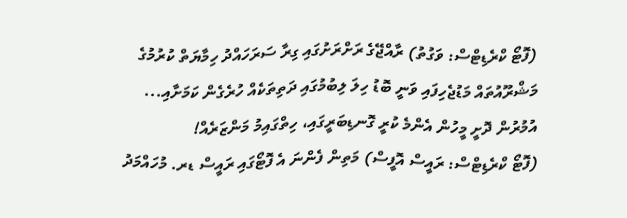(ފޮޓޯ ކްރެޑިޓްސް: ވަގުތު) ރާއްޖޭގެ ރަށްރަށުގައި ގިރާ ސަރަހައްދު ހިމާޔަތް ކުރުމުގެ މަޝްރޫއުތައް މަޑުޖެހިފައި ވަނީ ބޮޑު ހިލަ ލިބުމުގައި ދަތިތަކެއް ހުރެގެން ކަމަށާއި...
އުމުރުން ދޮށީ މީހުން އެންމެ ކުރީ ގޮނޑިބަރީގައި، ހިތްގައިމު މަންޒަރެއް!
(ފޮޓޯ ކްރެޑިޓްސް: ރައީސް އޮފީސް) މަތިން ފެންނަ އެ ފޮޓޯގައި ރައީސް ޑރ. މުހައްމަދު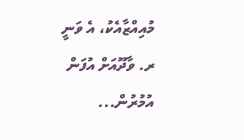މުއިއްޒާއެކު، އެ ވަނީ ރ. ވާދޫއަށް އުފަން އުމުރުން...